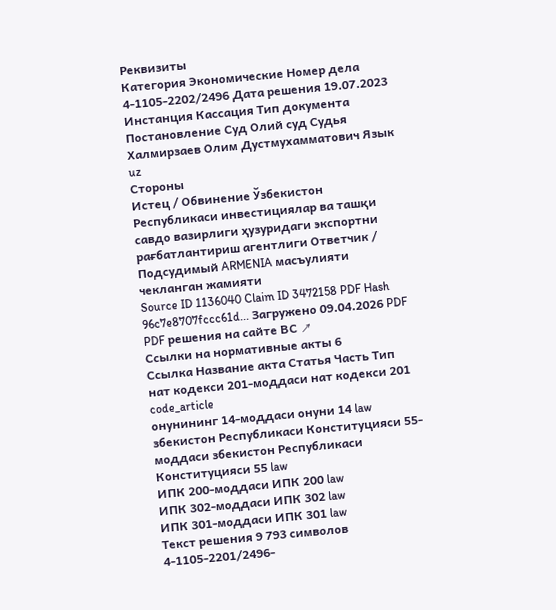Реквизиты
Категория Экономические Номер дела 4-1105-2202/2496 Дата решения 19.07.2023 Инстанция Кассация Тип документа Постановление Суд Олий суд Судья Халмирзаев Олим Дустмухамматович Язык uz
Стороны
Истец / Обвинение Ўзбекистон Республикаси инвестициялар ва ташқи савдо вазирлиги ҳузуридаги экспортни рағбатлантириш агентлиги Ответчик / Подсудимый ARMENIA масъулияти чекланган жамияти
Source ID 1136040 Claim ID 3472158 PDF Hash 96c7e8707fccc61d... Загружено 09.04.2026 PDF PDF решения на сайте ВС ↗
Ссылки на нормативные акты 6
Ссылка Название акта Статья Часть Тип
нат кодекси 201-моддаси нат кодекси 201 code_article
онунининг 14-моддаси онуни 14 law
збекистон Республикаси Конституцияси 55-моддаси збекистон Республикаси Конституцияси 55 law
ИПК 200-моддаси ИПК 200 law
ИПК 302-моддаси ИПК 302 law
ИПК 301-моддаси ИПК 301 law
Текст решения 9 793 символов
4-1105-2201/2496-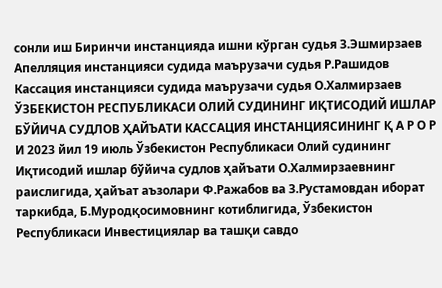сонли иш Биринчи инстанцияда ишни кўрган судья З.Эшмирзаев Апелляция инстанцияси судида маърузачи судья Р.Рашидов Кассация инстанцияси судида маърузачи судья О.Халмирзаев ЎЗБЕКИСТОН РЕСПУБЛИКАСИ ОЛИЙ СУДИНИНГ ИҚТИСОДИЙ ИШЛАР БЎЙИЧА СУДЛОВ ҲАЙЪАТИ КАССАЦИЯ ИНСТАНЦИЯСИНИНГ Қ А Р О Р И 2023 йил 19 июль Ўзбекистон Республикаси Олий судининг Иқтисодий ишлар бўйича судлов ҳайъати О.Халмирзаевнинг раислигида, ҳайъат аъзолари Ф.Ражабов ва З.Рустамовдан иборат таркибда, Б.Муродқосимовнинг котиблигида, Ўзбекистон Республикаси Инвестициялар ва ташқи савдо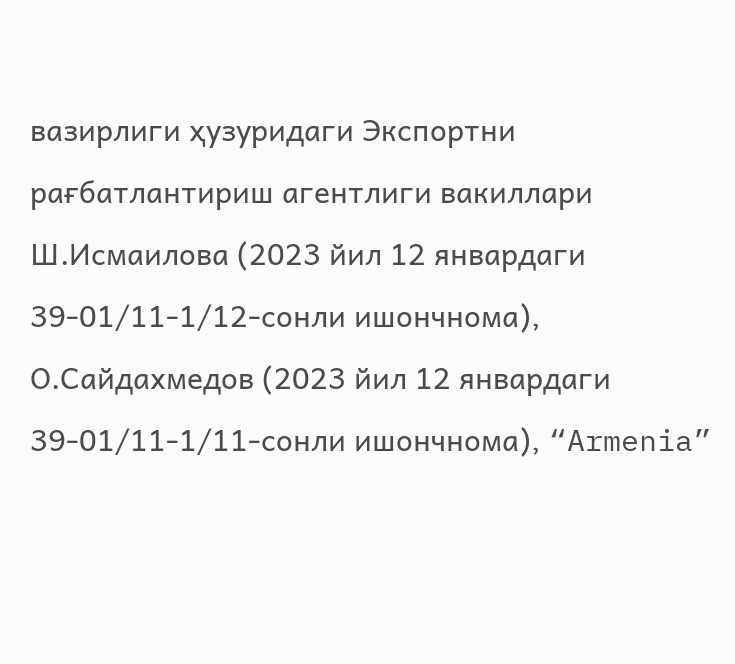вазирлиги ҳузуридаги Экспортни рағбатлантириш агентлиги вакиллари Ш.Исмаилова (2023 йил 12 январдаги 39-01/11-1/12-сонли ишончнома), О.Сайдахмедов (2023 йил 12 январдаги 39-01/11-1/11-сонли ишончнома), “Armenia”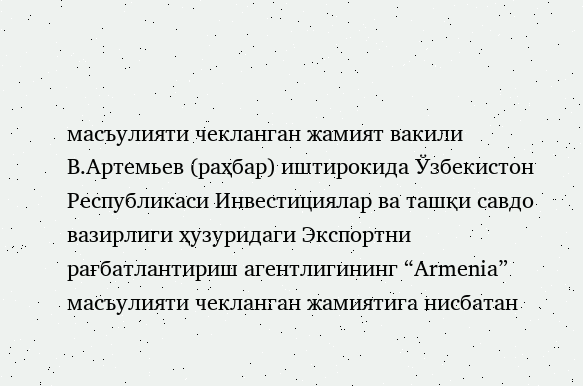масъулияти чекланган жамият вакили В.Артемьев (раҳбар) иштирокида Ўзбекистон Республикаси Инвестициялар ва ташқи савдо вазирлиги ҳузуридаги Экспортни рағбатлантириш агентлигининг “Armenia” масъулияти чекланган жамиятига нисбатан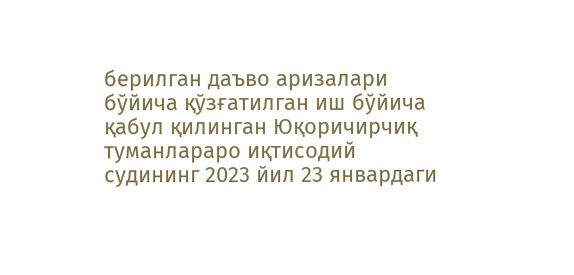берилган даъво аризалари бўйича қўзғатилган иш бўйича қабул қилинган Юқоричирчиқ туманлараро иқтисодий судининг 2023 йил 23 январдаги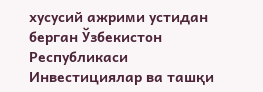хусусий ажрими устидан берган Ўзбекистон Республикаси Инвестициялар ва ташқи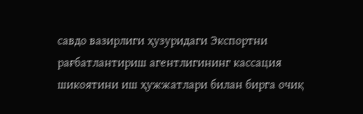савдо вазирлиги ҳузуридаги Экспортни рағбатлантириш агентлигининг кассация шикоятини иш ҳужжатлари билан бирга очиқ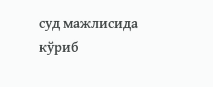суд мажлисида кўриб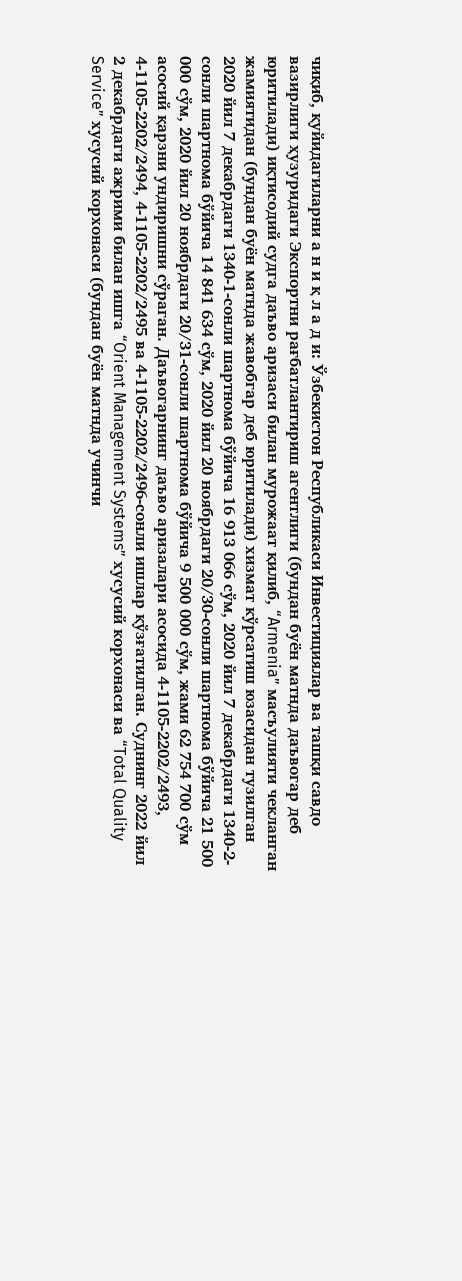чиқиб, қуйидагиларни а н и қ л а д и: Ўзбекистон Республикаси Инвестициялар ва ташқи савдо вазирлиги ҳузуридаги Экспортни рағбатлантириш агентлиги (бундан буён матнда даъвогар деб юритилади) иқтисодий судга даъво аризаси билан мурожаат қилиб, “Armenia” масъулияти чекланган жамиятидан (бундан буён матнда жавобгар деб юритилади) хизмат кўрсатиш юзасидан тузилган 2020 йил 7 декабрдаги 1340-1-сонли шартнома бўйича 16 913 066 сўм, 2020 йил 7 декабрдаги 1340-2-сонли шартнома бўйича 14 841 634 сўм, 2020 йил 20 ноябрдаги 20/30-сонли шартнома бўйича 21 500 000 сўм, 2020 йил 20 ноябрдаги 20/31-сонли шартнома бўйича 9 500 000 сўм, жами 62 754 700 сўм асосий қарзни ундиришни сўраган. Даъвогарнинг даъво аризалари асосида 4-1105-2202/2493, 4-1105-2202/2494, 4-1105-2202/2495 ва 4-1105-2202/2496-сонли ишлар қўзғатилган. Суднинг 2022 йил 2 декабрдаги ажрими билан ишга “Orient Management Systems” хусусий корхонаси ва “Total Quality Service” хусусий корхонаси (бундан буён матнда учинчи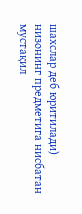шахслар деб юритилади) низонинг предметига нисбатан мустақил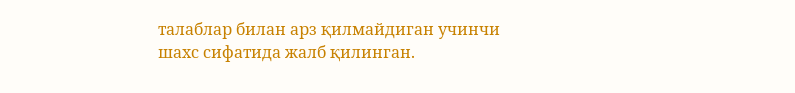талаблар билан арз қилмайдиган учинчи шахс сифатида жалб қилинган.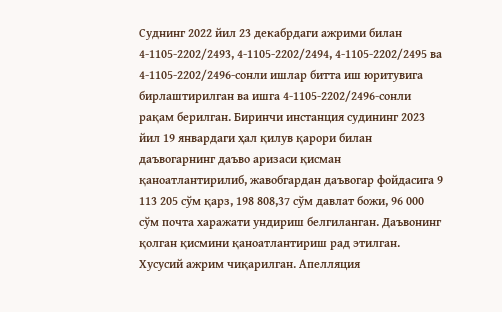Суднинг 2022 йил 23 декабрдаги ажрими билан 4-1105-2202/2493, 4-1105-2202/2494, 4-1105-2202/2495 ва 4-1105-2202/2496-сонли ишлар битта иш юритувига бирлаштирилган ва ишга 4-1105-2202/2496-сонли рақам берилган. Биринчи инстанция судининг 2023 йил 19 январдаги ҳал қилув қарори билан даъвогарнинг даъво аризаси қисман қаноатлантирилиб, жавобгардан даъвогар фойдасига 9 113 205 сўм қарз, 198 808,37 сўм давлат божи, 96 000 сўм почта харажати ундириш белгиланган. Даъвонинг қолган қисмини қаноатлантириш рад этилган. Хусусий ажрим чиқарилган. Апелляция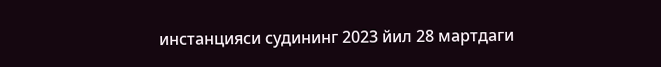инстанцияси судининг 2023 йил 28 мартдаги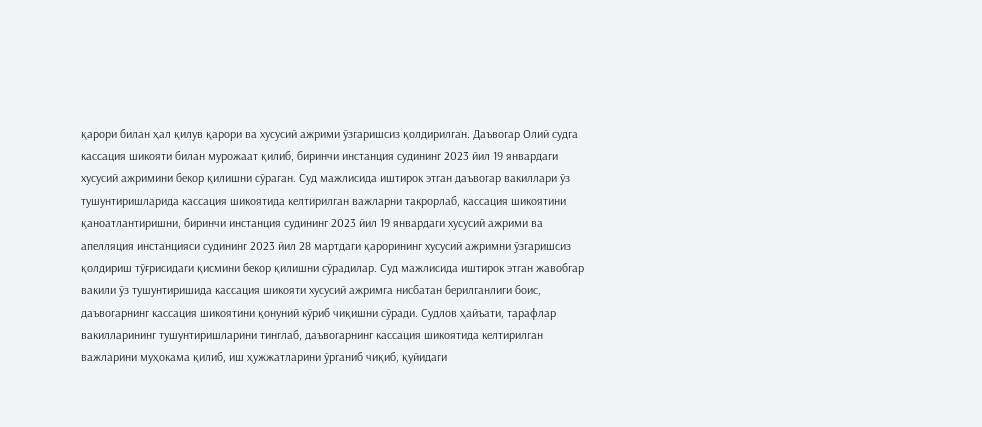қарори билан ҳал қилув қарори ва хусусий ажрими ўзгаришсиз қолдирилган. Даъвогар Олий судга кассация шикояти билан мурожаат қилиб, биринчи инстанция судининг 2023 йил 19 январдаги хусусий ажримини бекор қилишни сўраган. Суд мажлисида иштирок этган даъвогар вакиллари ўз тушунтиришларида кассация шикоятида келтирилган важларни такрорлаб, кассация шикоятини қаноатлантиришни, биринчи инстанция судининг 2023 йил 19 январдаги хусусий ажрими ва апелляция инстанцияси судининг 2023 йил 28 мартдаги қарорининг хусусий ажримни ўзгаришсиз қолдириш тўғрисидаги қисмини бекор қилишни сўрадилар. Суд мажлисида иштирок этган жавобгар вакили ўз тушунтиришида кассация шикояти хусусий ажримга нисбатан берилганлиги боис, даъвогарнинг кассация шикоятини қонуний кўриб чиқишни сўради. Судлов ҳайъати, тарафлар вакилларининг тушунтиришларини тинглаб, даъвогарнинг кассация шикоятида келтирилган важларини муҳокама қилиб, иш ҳужжатларини ўрганиб чиқиб, қуйидаги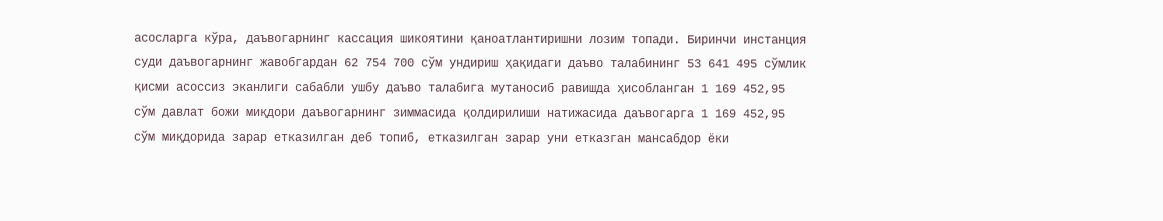асосларга кўра, даъвогарнинг кассация шикоятини қаноатлантиришни лозим топади. Биринчи инстанция суди даъвогарнинг жавобгардан 62 754 700 сўм ундириш ҳақидаги даъво талабининг 53 641 495 сўмлик қисми асоссиз эканлиги сабабли ушбу даъво талабига мутаносиб равишда ҳисобланган 1 169 452,95 сўм давлат божи миқдори даъвогарнинг зиммасида қолдирилиши натижасида даъвогарга 1 169 452,95 сўм миқдорида зарар етказилган деб топиб, етказилган зарар уни етказган мансабдор ёки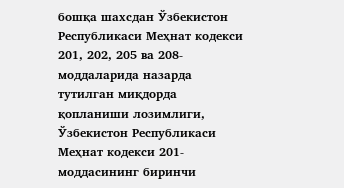бошқа шахсдан Ўзбекистон Республикаси Меҳнат кодекси 201, 202, 205 ва 208-моддаларида назарда тутилган миқдорда қопланиши лозимлиги, Ўзбекистон Республикаси Меҳнат кодекси 201-моддасининг биринчи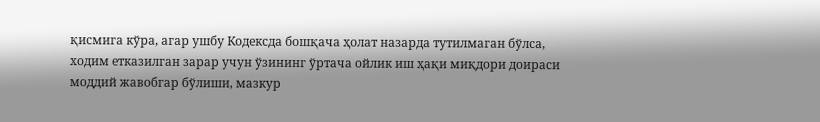қисмига кўра, агар ушбу Кодексда бошқача ҳолат назарда тутилмаган бўлса, ходим етказилган зарар учун ўзининг ўртача ойлик иш ҳақи миқдори доираси моддий жавобгар бўлиши, мазкур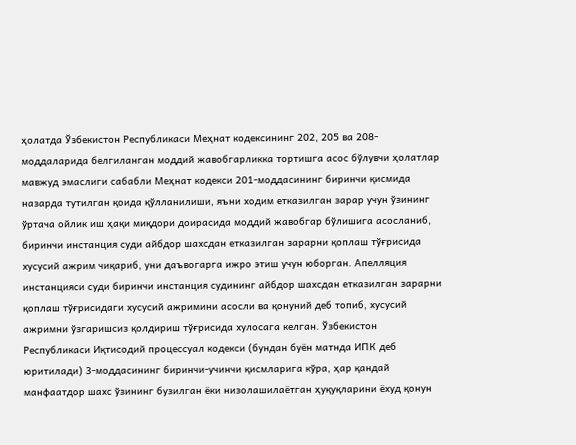ҳолатда Ўзбекистон Республикаси Меҳнат кодексининг 202, 205 ва 208-моддаларида белгиланган моддий жавобгарликка тортишга асос бўлувчи ҳолатлар мавжуд эмаслиги сабабли Меҳнат кодекси 201-моддасининг биринчи қисмида назарда тутилган қоида қўлланилиши, яъни ходим етказилган зарар учун ўзининг ўртача ойлик иш ҳақи миқдори доирасида моддий жавобгар бўлишига асосланиб, биринчи инстанция суди айбдор шахсдан етказилган зарарни қоплаш тўғрисида хусусий ажрим чиқариб, уни даъвогарга ижро этиш учун юборган. Апелляция инстанцияси суди биринчи инстанция судининг айбдор шахсдан етказилган зарарни қоплаш тўғрисидаги хусусий ажримини асосли ва қонуний деб топиб, хусусий ажримни ўзгаришсиз қолдириш тўғрисида хулосага келган. Ўзбекистон Республикаси Иқтисодий процессуал кодекси (бундан буён матнда ИПК деб юритилади) 3-моддасининг биринчи-учинчи қисмларига кўра, ҳар қандай манфаатдор шахс ўзининг бузилган ёки низолашилаётган ҳуқуқларини ёхуд қонун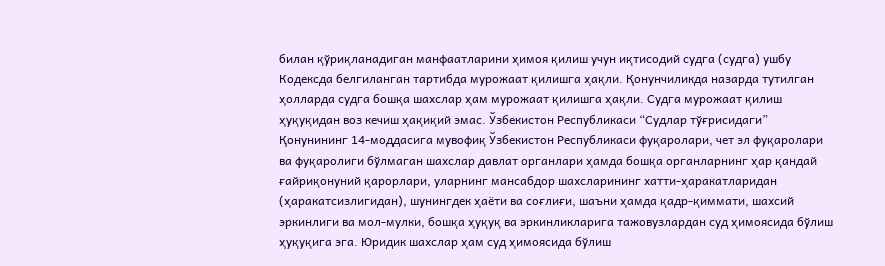билан қўриқланадиган манфаатларини ҳимоя қилиш учун иқтисодий судга (судга) ушбу Кодексда белгиланган тартибда мурожаат қилишга ҳақли. Қонунчиликда назарда тутилган ҳолларда судга бошқа шахслар ҳам мурожаат қилишга ҳақли. Судга мурожаат қилиш ҳуқуқидан воз кечиш ҳақиқий эмас. Ўзбекистон Республикаси “Судлар тўғрисидаги” Қонунининг 14-моддасига мувофиқ Ўзбекистон Республикаси фуқаролари, чет эл фуқаролари ва фуқаролиги бўлмаган шахслар давлат органлари ҳамда бошқа органларнинг ҳар қандай ғайриқонуний қарорлари, уларнинг мансабдор шахсларининг хатти-ҳаракатларидан (ҳаракатсизлигидан), шунингдек ҳаёти ва соғлиғи, шаъни ҳамда қадр-қиммати, шахсий эркинлиги ва мол-мулки, бошқа ҳуқуқ ва эркинликларига тажовузлардан суд ҳимоясида бўлиш ҳуқуқига эга. Юридик шахслар ҳам суд ҳимоясида бўлиш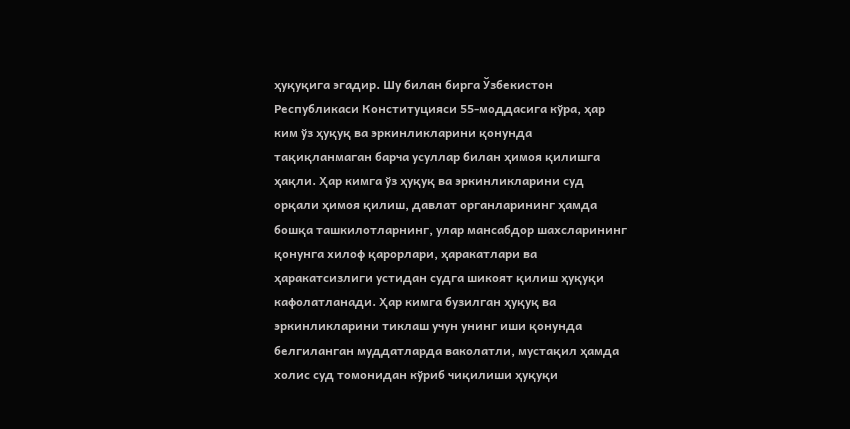ҳуқуқига эгадир. Шу билан бирга Ўзбекистон Республикаси Конституцияси 55-моддасига кўра, ҳар ким ўз ҳуқуқ ва эркинликларини қонунда тақиқланмаган барча усуллар билан ҳимоя қилишга ҳақли. Ҳар кимга ўз ҳуқуқ ва эркинликларини суд орқали ҳимоя қилиш, давлат органларининг ҳамда бошқа ташкилотларнинг, улар мансабдор шахсларининг қонунга хилоф қарорлари, ҳаракатлари ва ҳаракатсизлиги устидан судга шикоят қилиш ҳуқуқи кафолатланади. Ҳар кимга бузилган ҳуқуқ ва эркинликларини тиклаш учун унинг иши қонунда белгиланган муддатларда ваколатли, мустақил ҳамда холис суд томонидан кўриб чиқилиши ҳуқуқи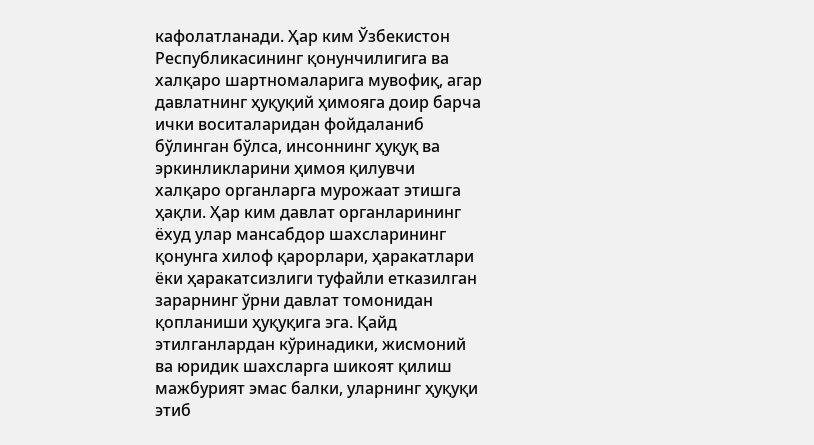кафолатланади. Ҳар ким Ўзбекистон Республикасининг қонунчилигига ва халқаро шартномаларига мувофиқ, агар давлатнинг ҳуқуқий ҳимояга доир барча ички воситаларидан фойдаланиб бўлинган бўлса, инсоннинг ҳуқуқ ва эркинликларини ҳимоя қилувчи халқаро органларга мурожаат этишга ҳақли. Ҳар ким давлат органларининг ёхуд улар мансабдор шахсларининг қонунга хилоф қарорлари, ҳаракатлари ёки ҳаракатсизлиги туфайли етказилган зарарнинг ўрни давлат томонидан қопланиши ҳуқуқига эга. Қайд этилганлардан кўринадики, жисмоний ва юридик шахсларга шикоят қилиш мажбурият эмас балки, уларнинг ҳуқуқи этиб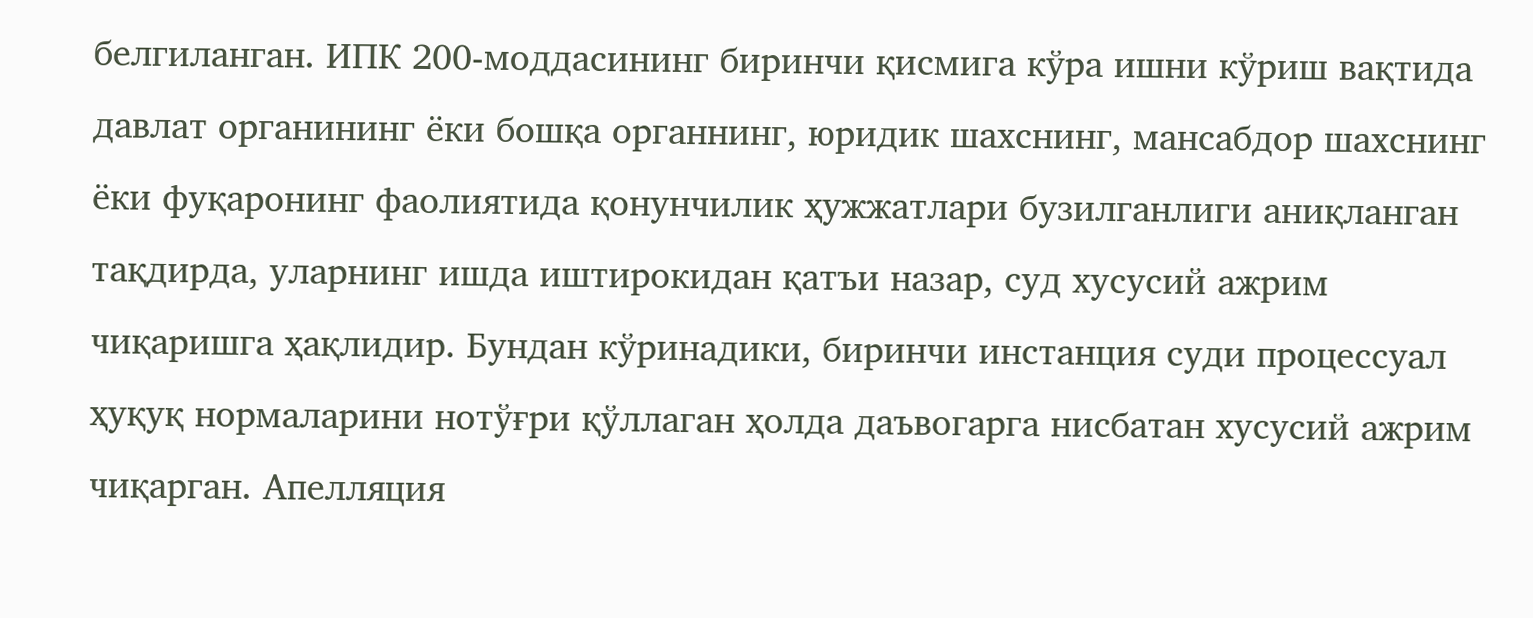белгиланган. ИПК 200-моддасининг биринчи қисмига кўра ишни кўриш вақтида давлат органининг ёки бошқа органнинг, юридик шахснинг, мансабдор шахснинг ёки фуқаронинг фаолиятида қонунчилик ҳужжатлари бузилганлиги аниқланган тақдирда, уларнинг ишда иштирокидан қатъи назар, суд хусусий ажрим чиқаришга ҳақлидир. Бундан кўринадики, биринчи инстанция суди процессуал ҳуқуқ нормаларини нотўғри қўллаган ҳолда даъвогарга нисбатан хусусий ажрим чиқарган. Апелляция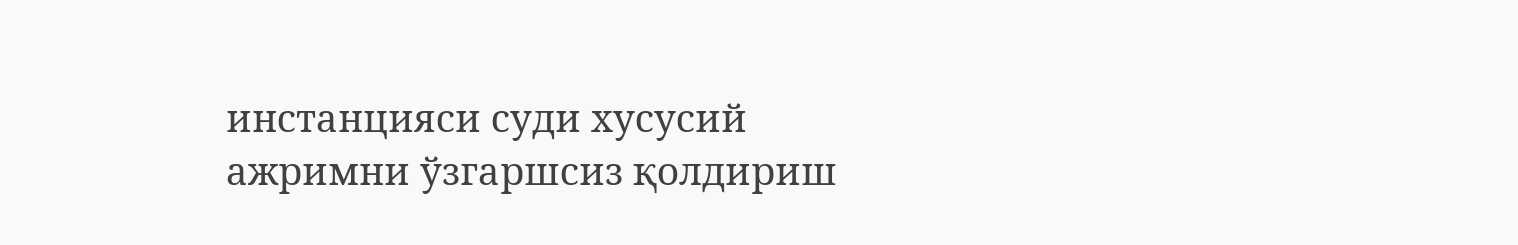инстанцияси суди хусусий ажримни ўзгаршсиз қолдириш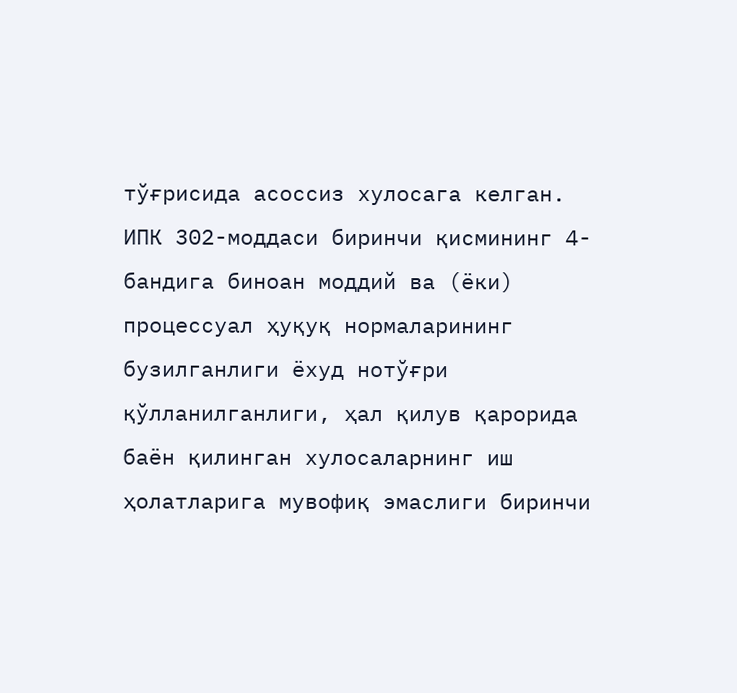тўғрисида асоссиз хулосага келган. ИПК 302-моддаси биринчи қисмининг 4-бандига биноан моддий ва (ёки) процессуал ҳуқуқ нормаларининг бузилганлиги ёхуд нотўғри қўлланилганлиги, ҳал қилув қарорида баён қилинган хулосаларнинг иш ҳолатларига мувофиқ эмаслиги биринчи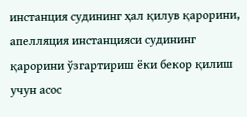инстанция судининг ҳал қилув қарорини, апелляция инстанцияси судининг қарорини ўзгартириш ёки бекор қилиш учун асос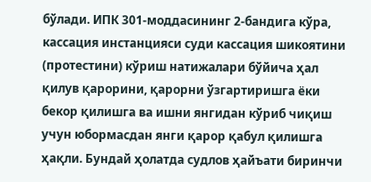бўлади. ИПК 301-моддасининг 2-бандига кўра, кассация инстанцияси суди кассация шикоятини (протестини) кўриш натижалари бўйича ҳал қилув қарорини, қарорни ўзгартиришга ёки бекор қилишга ва ишни янгидан кўриб чиқиш учун юбормасдан янги қарор қабул қилишга ҳақли. Бундай ҳолатда судлов ҳайъати биринчи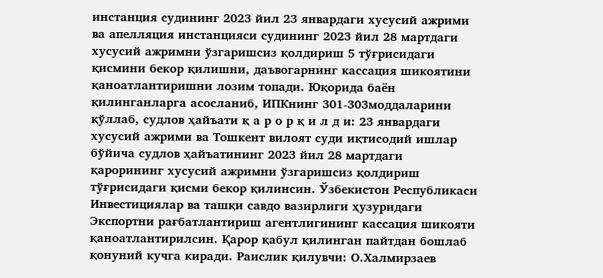инстанция судининг 2023 йил 23 январдаги хусусий ажрими ва апелляция инстанцияси судининг 2023 йил 28 мартдаги хусусий ажримни ўзгаришсиз қолдириш 5 тўғрисидаги қисмини бекор қилишни, даъвогарнинг кассация шикоятини қаноатлантиришни лозим топади. Юқорида баён қилинганларга асосланиб, ИПКнинг 301-303моддаларини қўллаб, судлов ҳайъати қ а р о р қ и л д и: 23 январдаги хусусий ажрими ва Тошкент вилоят суди иқтисодий ишлар бўйича судлов ҳайъатининг 2023 йил 28 мартдаги қарорининг хусусий ажримни ўзгаришсиз қолдириш тўғрисидаги қисми бекор қилинсин. Ўзбекистон Республикаси Инвестициялар ва ташқи савдо вазирлиги ҳузуридаги Экспортни рағбатлантириш агентлигининг кассация шикояти қаноатлантирилсин. Қарор қабул қилинган пайтдан бошлаб қонуний кучга киради. Раислик қилувчи: О.Халмирзаев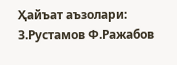Ҳайъат аъзолари: З.Рустамов Ф.Ражабов